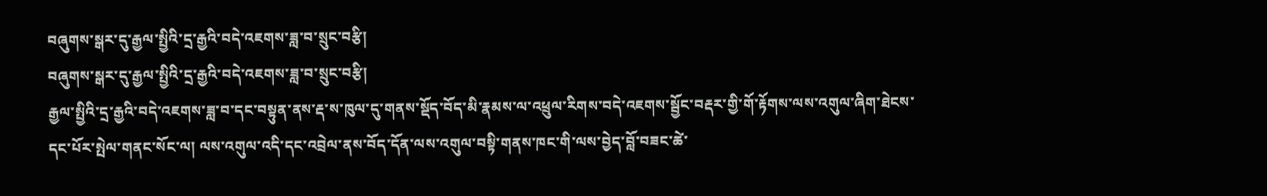བཞུགས་སྒར་དུ་རྒྱལ་སྤྱིའི་དྲ་རྒྱའི་བདེ་འཇགས་ཟླ་བ་སྲུང་བརྩི།
བཞུགས་སྒར་དུ་རྒྱལ་སྤྱིའི་དྲ་རྒྱའི་བདེ་འཇགས་ཟླ་བ་སྲུང་བརྩི།
རྒྱལ་སྤྱིའི་དྲ་རྒྱའི་བདེ་འཇགས་ཟླ་བ་དང་བསྟུན་ནས་རྡ་ས་ཁུལ་དུ་གནས་སྡོད་བོད་མི་རྣམས་ལ་འཕྲུལ་རིགས་བདེ་འཇགས་སྦྱོང་བརྡར་གྱི་གོ་རྟོགས་ལས་འགུལ་ཞིག་ཐེངས་དང་པོར་སྤེལ་གནང་སོང་ལ། ལས་འགུལ་འདི་དང་འབྲེལ་ནས་བོད་དོན་ལས་འགུལ་བསྟི་གནས་ཁང་གི་ལས་བྱེད་བློ་བཟང་ཚེ་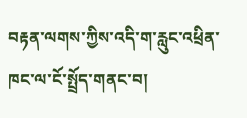བརྟན་ལགས་ཀྱིས་འདི་ག་རླུང་འཕྲིན་ཁང་ལ་ངོ་སྤྲོད་གནང་བ།